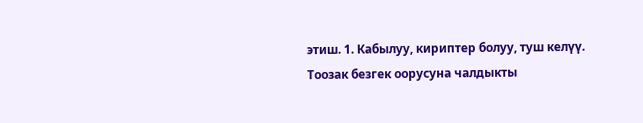этиш. 1. Кабылуу, кириптер болуу, туш келүү. Тоозак безгек оорусуна чалдыкты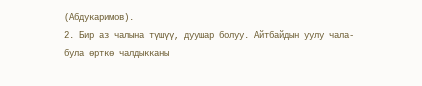(Абдукаримов).
2. Бир аз чалына түшүү, дуушар болуу. Айтбайдын уулу чала-була өрткө чалдыкканы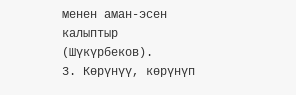менен аман-эсен калыптыр (Шүкүрбеков).
3. Көрүнүү, көрүнүп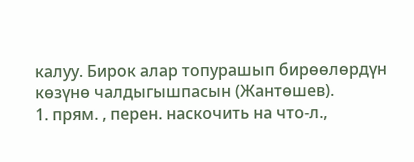калуу. Бирок алар топурашып бирөөлөрдүн көзүнө чалдыгышпасын (Жантөшев).
1. прям. , перен. наскочить на что-л.,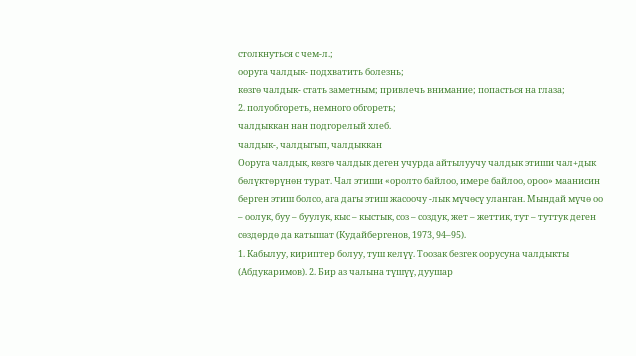столкнуться с чем-л.;
ооруга чалдык- подхватить болезнь;
көзгө чалдык- стать заметным; привлечь внимание; попасться на глаза;
2. полуобгореть, немного обгореть;
чалдыккан нан подгорелый хлеб.
чалдык-, чалдыгып, чалдыккан
Ооруга чалдык, көзгө чалдык деген учурда айтылуучу чалдык этиши чал+дык бөлүктөрүнөн турат. Чал этиши «оролто байлоо, имере байлоо, ороо» маанисин берген этиш болсо, ага дагы этиш жасоочу -лык мүчөсү уланган. Мындай мүчө оо – оолук, буу – буулук, кыс – кыстык, соз – создук, жет – жеттик, тут – туттук деген сөздөрдө да катышат (Кудайбергенов, 1973, 94–95).
1. Кабылуу, кириптер болуу, туш келүү. Тоозак безгек оорусуна чалдыкты (Абдукаримов). 2. Бир аз чалына түшүү, дуушар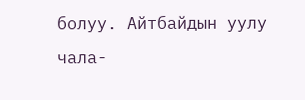болуу. Айтбайдын уулу чала-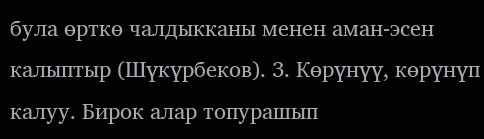була өрткө чалдыкканы менен аман-эсен калыптыр (Шүкүрбеков). 3. Көрүнүү, көрүнүп калуу. Бирок алар топурашып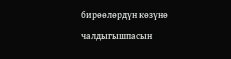бирөөлөрдүн көзүнө чалдыгышпасын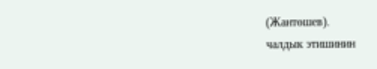(Жантөшев).
чалдык этишинин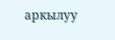аркылуу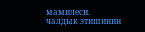мамилеси.
чалдык этишинин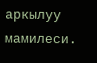аркылуу мамилеси.